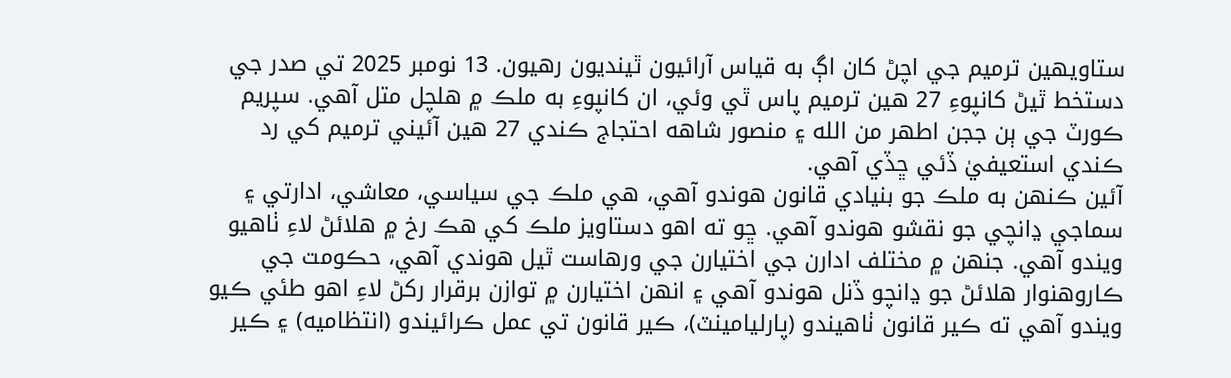ستاويهين ترميم جي اچڻ کان اڳ به قياس آرائيون ٿينديون رهيون. 13 نومبر 2025 تي صدر جي دستخط ٿيڻ کانپوءِ 27 هين ترميم پاس ٿي وئي، ان کانپوءِ به ملڪ ۾ هلچل متل آهي. سپريم ڪورٽ جي ٻن ججن اطهر من الله ۽ منصور شاهه احتجاج ڪندي 27 هين آئيني ترميم کي رد ڪندي استعيفيٰ ڏئي ڇڏي آهي.
آئين ڪنهن به ملڪ جو بنيادي قانون هوندو آهي، هي ملڪ جي سياسي، معاشي، ادارتي ۽ سماجي ڍانچي جو نقشو هوندو آهي. ڇو ته اهو دستاويز ملڪ کي هڪ رخ ۾ هلائڻ لاءِ ٺاهيو ويندو آهي. جنهن ۾ مختلف ادارن جي اختيارن جي ورهاست ٿيل هوندي آهي، حڪومت جي ڪاروهنوار هلائڻ جو ڍانچو ڏنل هوندو آهي ۽ انهن اختيارن ۾ توازن برقرار رکڻ لاءِ اهو طئي ڪيو ويندو آهي ته ڪير قانون ٺاهيندو (پارليامينٽ)، ڪير قانون تي عمل ڪرائيندو (انتظاميه) ۽ ڪير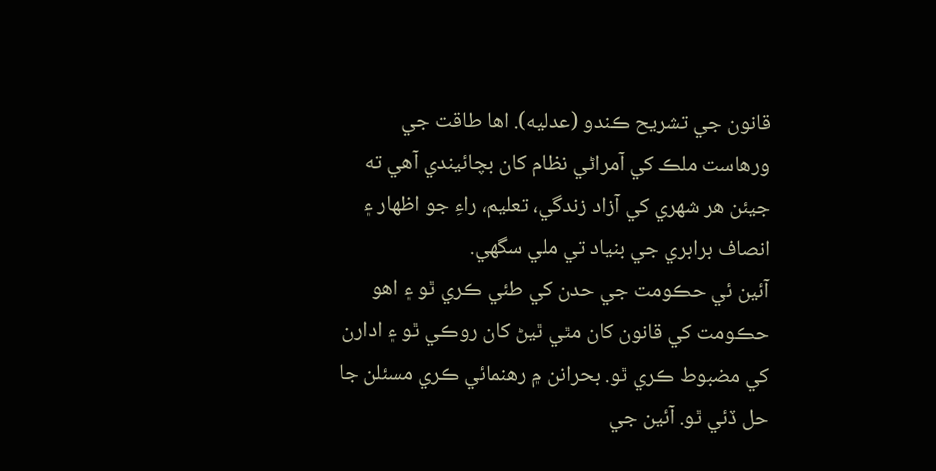قانون جي تشريح ڪندو (عدليه). اها طاقت جي ورهاست ملڪ کي آمراڻي نظام کان بچائيندي آهي ته جيئن هر شهري کي آزاد زندگي، تعليم، راءِ جو اظهار ۽ انصاف برابري جي بنياد تي ملي سگهي.
آئين ئي حڪومت جي حدن کي طئي ڪري ٿو ۽ اهو حڪومت کي قانون کان مٿي ٿيڻ کان روڪي ٿو ۽ ادارن کي مضبوط ڪري ٿو. بحرانن ۾ رهنمائي ڪري مسئلن جا حل ڏئي ٿو. آئين جي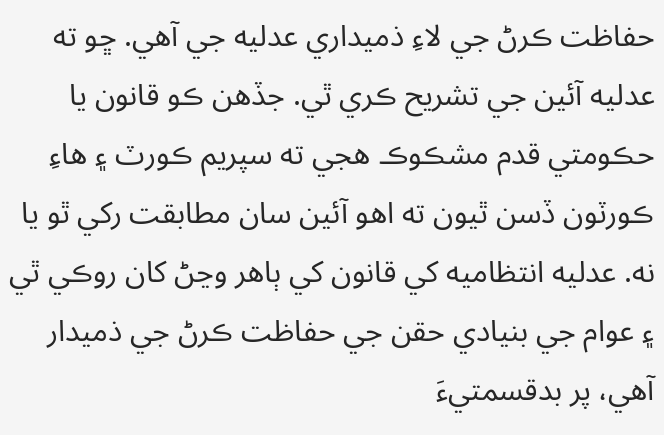حفاظت ڪرڻ جي لاءِ ذميداري عدليه جي آهي. ڇو ته عدليه آئين جي تشريح ڪري ٿي. جڏهن ڪو قانون يا حڪومتي قدم مشڪوڪ هجي ته سپريم ڪورٽ ۽ هاءِ ڪورٽون ڏسن ٿيون ته اهو آئين سان مطابقت رکي ٿو يا نه. عدليه انتظاميه کي قانون کي ٻاهر وڃڻ کان روڪي ٿي ۽ عوام جي بنيادي حقن جي حفاظت ڪرڻ جي ذميدار آهي، پر بدقسمتيءَ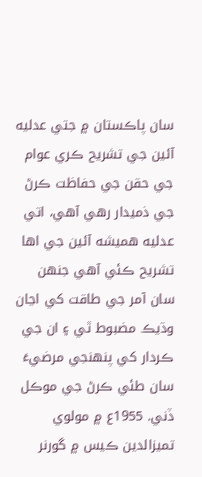سان پاڪستان ۾ جتي عدليه آئين جي تشريح ڪري عوام جي حقن جي حفاظت ڪرڻ جي ذميدار رهي آهي، اتي عدليه هميشه آئين جي اها تشريح ڪئي آهي جنهن سان آمر جي طاقت کي اڃان وڌيڪ مضبوط ٿي ۽ ان جي ڪردار کي پنهنجي مرضيءَ سان طئي ڪرڻ جي موڪل ڏني. 1955ع ۾ مولوي تميزالدين ڪيس ۾ گورنر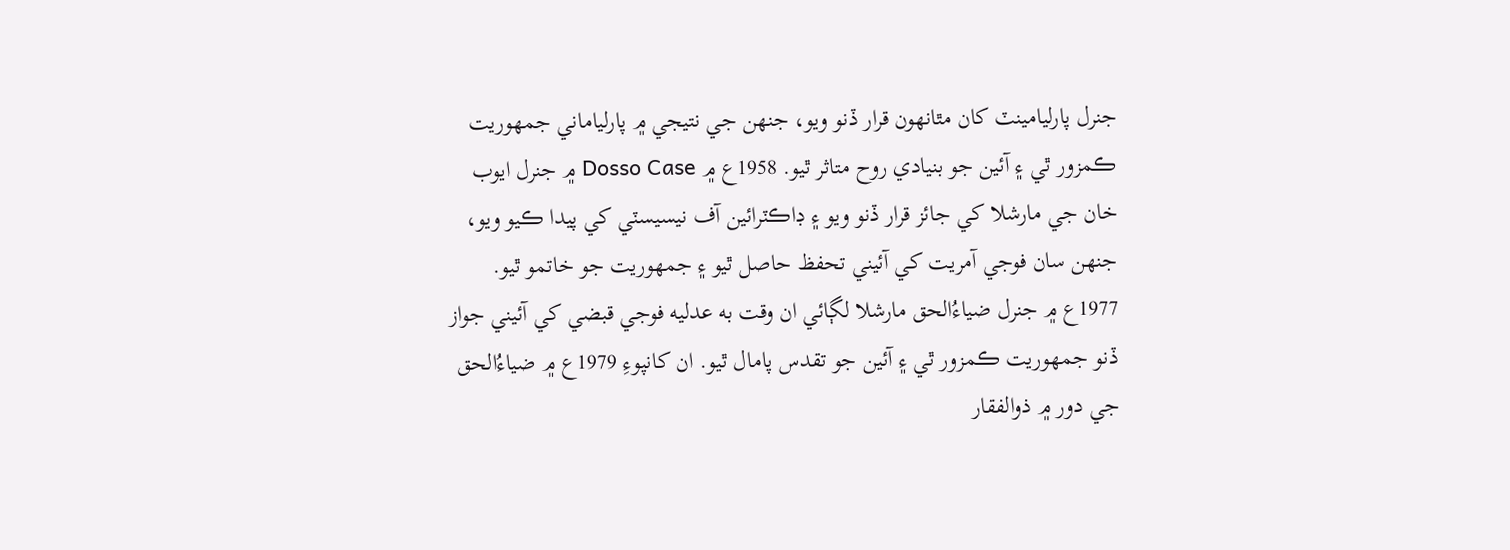جنرل پارليامينٽ کان مٿانهون قرار ڏنو ويو، جنهن جي نتيجي ۾ پارلياماني جمهوريت ڪمزور ٿي ۽ آئين جو بنيادي روح متاثر ٿيو. 1958ع ۾ Dosso Case ۾ جنرل ايوب خان جي مارشلا کي جائز قرار ڏنو ويو ۽ ڊاڪٽرائين آف نيسيسٽي کي پيدا ڪيو ويو، جنهن سان فوجي آمريت کي آئيني تحفظ حاصل ٿيو ۽ جمهوريت جو خاتمو ٿيو. 1977ع ۾ جنرل ضياءُالحق مارشلا لڳائي ان وقت به عدليه فوجي قبضي کي آئيني جواز ڏنو جمهوريت ڪمزور ٿي ۽ آئين جو تقدس پامال ٿيو. ان کانپوءِ 1979ع ۾ ضياءُالحق جي دور ۾ ذوالفقار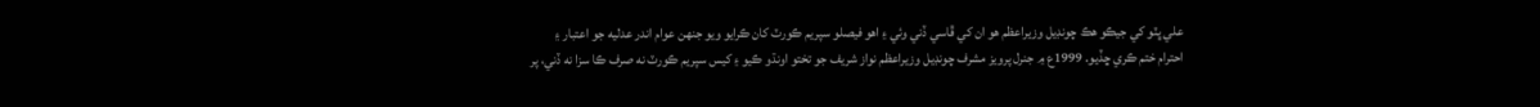علي ڀٽو کي جيڪو هڪ چونڊيل وزيراعظم هو ان کي ڦاسي ڏني وئي ۽ اهو فيصلو سپريم ڪورٽ کان ڪرايو ويو جنهن عوام اندر عدليه جو اعتبار ۽ احترام ختم ڪري ڇڏيو. 1999ع ۾ جنرل پرويز مشرف چونڊيل وزيراعظم نواز شريف جو تختو اونڌو ڪيو ۽ کيس سپريم ڪورٽ نه صرف ڪا سزا نه ڏني، پر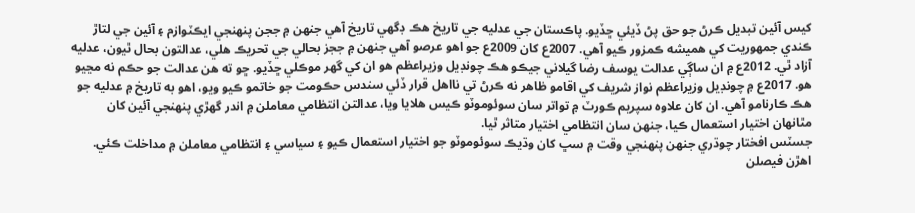کيس آئين تبديل ڪرڻ جو حق پڻ ڏيئي ڇڏيو. پاڪستان جي عدليه جي تاريخ هڪ ڊگهي تاريخ آهي جنهن ۾ ججن پنهنجي ايڪٽوازم ۽ آئين جي لتاڙ ڪندي جمهوريت کي هميشه ڪمزور ڪيو آهي. 2007ع کان 2009ع جو اهو عرصو آهي جنهن ۾ ججز بحالي جي تحريڪ هلي، عدالتون بحال ٿيون، عدليه آزاد ٿي. 2012ع ۾ ان ساڳي عدالت يوسف رضا گيلاني جيڪو هڪ چونڊيل وزيراعظم هو ان کي گهر موڪلي ڇڏيو. ڇو ته هن عدالت جو حڪم نه مڃيو هو. 2017ع ۾ چونڊيل وزيراعظم نواز شريف کي اقامو ظاهر نه ڪرڻ تي نااهل قرار ڏئي سندس حڪومت جو خاتمو ڪيو ويو، اهو به تاريخ ۾ عدليه جو هڪ ڪارنامو آهي. ان کان علاوه سپريم ڪورٽ ۾ تواتر سان سوئوموٽو ڪيس هلايا ويا، عدالتن انتظامي معاملن ۾ اندر گهڙي پنهنجي آئين کان مٿانهان اختيار استعمال ڪيا، جنهن سان انتظامي اختيار متاثر ٿيا.
جسٽس افختار چوڌري جنهن پنهنجي وقت ۾ سڀ کان وڌيڪ سوئوموٽو جو اختيار استعمال ڪيو ۽ سياسي ۽ انتظامي معاملن ۾ مداخلت ڪئي. اهڙن فيصلن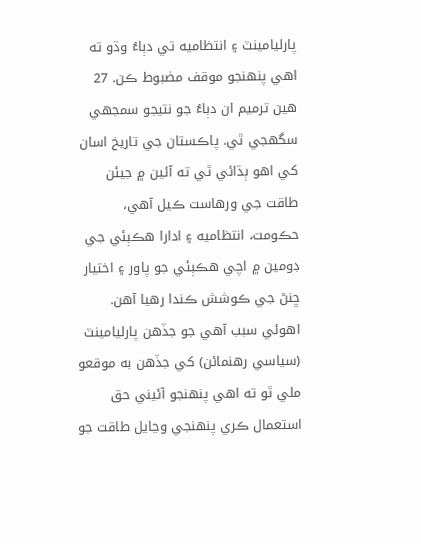پارليامينٽ ۽ انتظاميه تي دٻاءُ وڌو ته اهي پنهنجو موقف مضبوط ڪن. 27 هين ترميم ان دٻاءُ جو نتيجو سمجهي سگهجي ٿي. پاڪستان جي تاريخ اسان کي اهو ٻڌائي ٿي ته آئين ۾ جيئن طاقت جي ورهاست ڪيل آهي، حڪومت، انتظاميه ۽ ادارا هڪٻئي جي ڊومين ۾ اچي هڪٻئي جو پاور ۽ اختيار ڇنڻ جي ڪوشش ڪندا رهيا آهن. اهوئي سبب آهي جو جڏهن پارليامينٽ (سياسي رهنمائن) کي جڏهن به موقعو ملي ٿو ته اهي پنهنجو آئيني حق استعمال ڪري پنهنجي وڃايل طاقت جو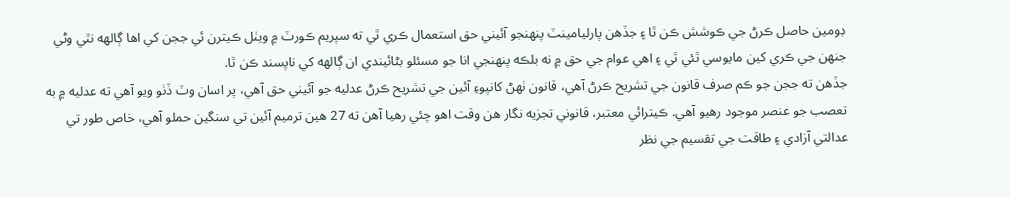ڊومين حاصل ڪرڻ جي ڪوشش ڪن ٿا ۽ جڏهن پارليامينٽ پنهنجو آئيني حق استعمال ڪري ٿي ته سپريم ڪورٽ ۾ ويٺل ڪيترن ئي ججن کي اها ڳالهه نٿي وڻي جنهن جي ڪري کين مايوسي ٿئي ٿي ۽ اهي عوام جي حق ۾ نه بلڪه پنهنجي انا جو مسئلو بڻائيندي ان ڳالهه کي ناپسند ڪن ٿا.
جڏهن ته ججن جو ڪم صرف قانون جي تشريح ڪرڻ آهي، قانون ٺهڻ کانپوءِ آئين جي تشريح ڪرڻ عدليه جو آئيني حق آهي، پر اسان وٽ ڏٺو ويو آهي ته عدليه ۾ به تعصب جو عنصر موجود رهيو آهي. ڪيترائي معتبر، قانوني تجزيه نگار هن وقت اهو چئي رهيا آهن ته 27 هين ترميم آئين تي سنگين حملو آهي، خاص طور تي عدالتي آزادي ۽ طاقت جي تقسيم جي نظر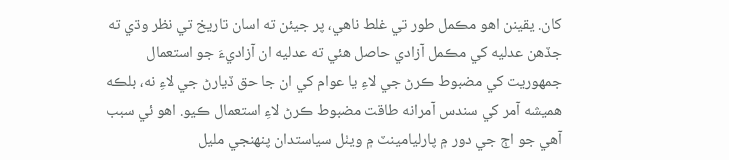کان. يقينن اهو مڪمل طور تي غلط ناهي، پر جيئن ته اسان تاريخ تي نظر وڌي ته جڏهن عدليه کي مڪمل آزادي حاصل هئي ته عدليه ان آزاديءَ جو استعمال جمهوريت کي مضبوط ڪرڻ جي لاءِ يا عوام کي ان جا حق ڏيارڻ جي لاءِ نه، بلڪه هميشه آمر کي سندس آمرانه طاقت مضبوط ڪرڻ لاءِ استعمال ڪيو. اهو ئي سبب آهي جو اڄ جي دور ۾ پارليامينٽ ۾ ويٺل سياستدان پنهنجي مليل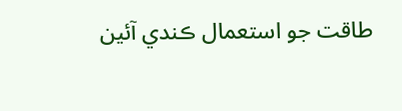طاقت جو استعمال ڪندي آئين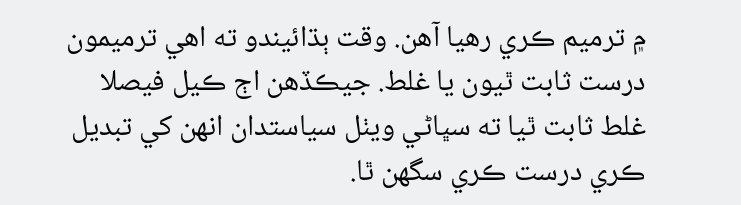۾ ترميم ڪري رهيا آهن. وقت ٻڌائيندو ته اهي ترميمون درست ثابت ٿيون يا غلط. جيڪڏهن اڄ ڪيل فيصلا غلط ثابت ٿيا ته سڀاڻي ويٺل سياستدان انهن کي تبديل ڪري درست ڪري سگهن ٿا.